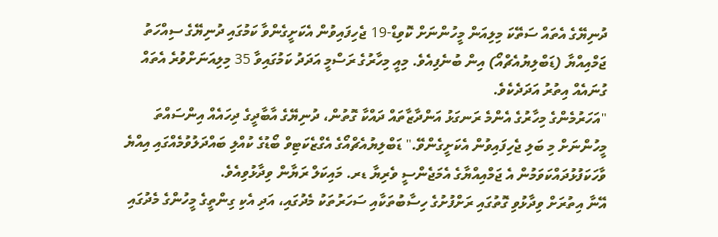ދުނިޔޭގެ އެތައް ސަތޭކަ މިލިއަން މީހުންނަށް ކޮވިޑް-19 ޖެހިފައިވުން އެކަށީގެންވާ ކަމުގައި ދުނިޔޭގެ ސިއްހަތު ޖަމްއިއްޔާ (ޑަބްލިޔުއެޗްއޯ) އިން ބުނެފިއެވެ. މިއީ މިހާރުގެ ރަސްމީ އަދަދު ކަމުގައިވާ 35 މިލިއަނަށްވުރެ އެތައް ގުނައެއް އިތުރު އަދަދެކެވެ.
"އަހަރުމެންގެ މިހާރުގެ އެންމެ ރަނގަޅު އަންދާޒާތައް ދައްކާ ގޮތުން، ދުނިޔޭގެ އާބާދީގެ ދިހައެއް އިންސައްތަ މީހުންނަށް މި ބަލި ޖެހިފައިވުން އެކަށީގެންވޭ." ޑަބްލިޔުއެޗްއޯގެ އެގްޒެކަޓިވް ބޯޑުގެ ކުއްލި ބައްދަލުވުމެއްގައި އިއްޔެ ވާހަކަފުޅުދައްކަވަމުން އެ ޖަމްއިއްޔާގެ އެމަޖެންސީ ވެރިޔާ ޑރ. މައިކަލް ރަޔާން ވިދާޅުވިއެވެ.
އޭނާ އިތުރަށް ވިދާޅުވި ގޮތުގައި ރަށްފުށުގެ ހިސާބުތަކާއި ސަހަރުތަކު މެދުގައި، އަދި އެކި ގިންތީގެ މީހުންގެ މެދުގައި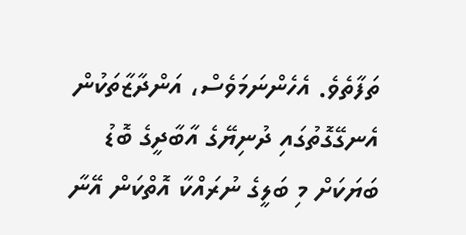ތަފާތެވެ. އެހެންނަމަވެސް، އަންދާޒާތަކުން އެނގޭގޮތުގައި ދުނިޔޭގެ އާބާދީގެ ބޮޑު ބަޔަކަށް މި ބަލީގެ ނުރައްކާ އޮތްކަން އޭނާ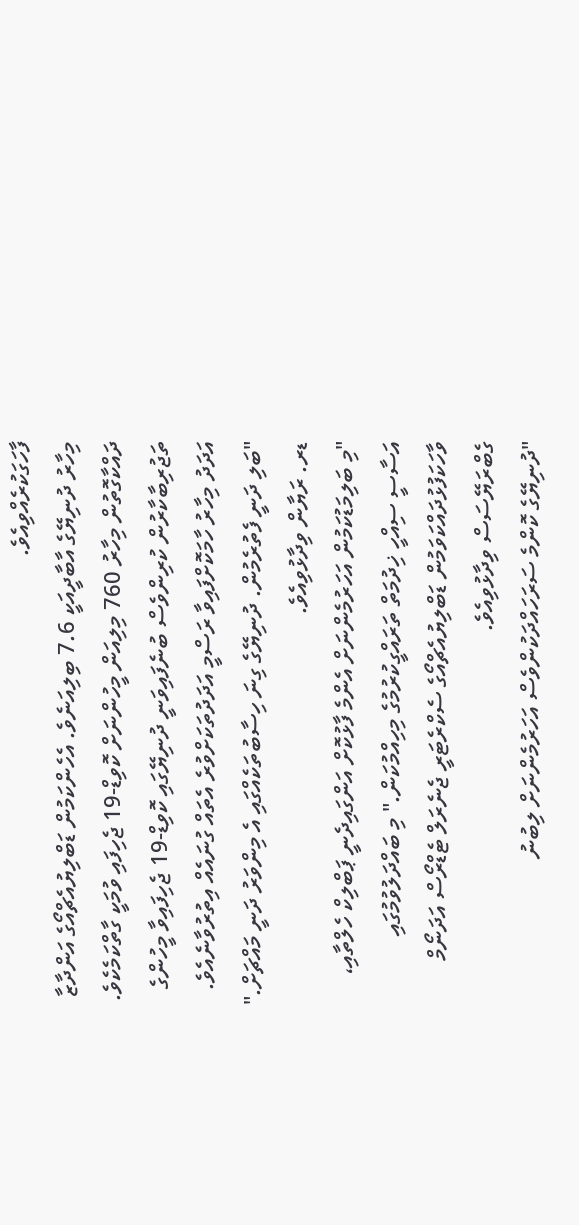ފާހަގަކުރެއްވިއެވެ.
މިހާރު ދުނިޔޭގެ އާބާދީއަކީ 7.6 ބިލިއަނެވެ. އެހެންކަމުން ޑަބްލިޔުއެޗްއޯގެ އަންދާޒާ ދައްކާގޮތުން މިހާރު 760 މިލިއަން މީހުންނަށް ކޮވިޑް-19 ޖެހިފައި ވުމަކީ ގާތްކަމެކެވެ. ތަޖުރިބާކާރުން ކުރިންވެސް ބުނެފައިވަނީ ދުނިޔޭގައި ކޮވިޑް-19 ޖެހިފައިވާ މީހުންގެ އަދަދު މިހާރު ހާމަކޮށްފައިވާ ރަސްމީ އަދަދުތަކަށްވުރެ އެތައް ގުނައެއް އިތުރުވާނެއެވެ.
"ބަލި ދަނީ ފެތުރެމުން. ދުނިޔޭގެ ގިނަ ހިސާބުތަކެއްގައި އެ މިންވަރު ދަނީ މައްޗަށް." ޑރ. ރަޔާން ވިދާޅުވިއެވެ.
"މި ބަލިމަޑުކަމުން އަހަރުމެންނަށް އެންމެ ފާޅުކޮށް އަންގައިދެނީ ޕަބްލިކް ހެލްތާއި، އަސާސީ ސިއްހީ ޚިދުމަތް ތަރައްގީކުރުމުގެ މިހިއްމުކަން." މި ބައްދަލުވުމުގައި ވާހަކަފުޅުދައްކަވަމުން ޑަބްލިޔުއެޗްއޯގެ ސެކްރެޓަރީ ޖެނެރަލް ޓެޑްރޯސް އަދަނޯމް ގެބްރަޔޭސަސް ވިދާޅުވިއެވެ.
"ދުނިޔޭގެ ކޮންމެ ސަރަހައްދަކުންވެސް އަހަރުމެންނަށް ލިބުނު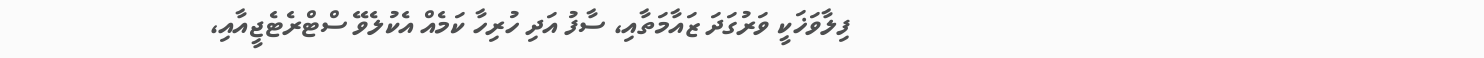ފިލާވަޚަކީ ވަރުގަދަ ޒައާމަތާއި، ސާފު އަދި ހުރިހާ ކަމެއް އެކުލެވޭ ސްޓްރެޓެޖީއާއި،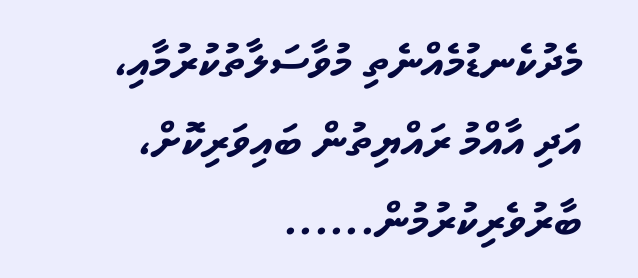މެދުކެނޑުމެއްނެތި މުވާސަލާތުކުރުމާއި، އަދި އާއްމު ރައްޔިތުން ބައިވަރިކޮށް، ބާރުވެރިކުރުމުން......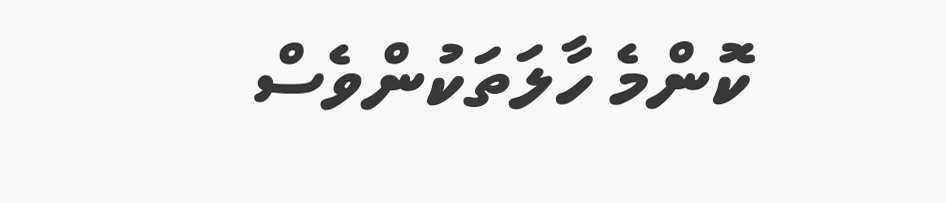ކޮންމެ ހާލަތަކުންވެސް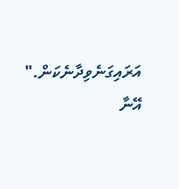އަރައިގަނެވިދާނެކަން." އޭނާ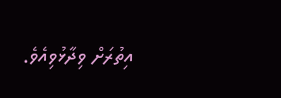އިތުރަށް ވިދާޅުވިއެވެ.